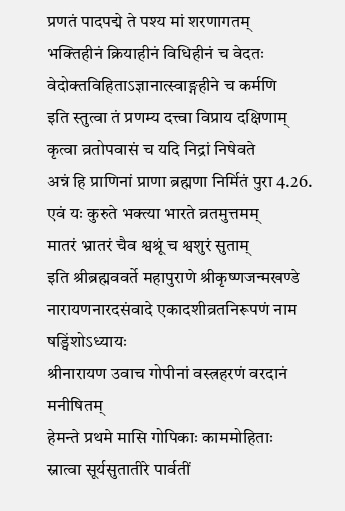प्रणतं पादपद्मे ते पश्य मां शरणागतम्
भक्तिहीनं क्रियाहीनं विधिहीनं च वेदतः
वेदोक्तविहिताऽज्ञानात्स्वाङ्गहीने च कर्मणि
इति स्तुत्वा तं प्रणम्य दत्त्वा विप्राय दक्षिणाम्
कृत्वा व्रतोपवासं च यदि निद्रां निषेवते
अन्नं हि प्राणिनां प्राणा ब्रह्मणा निर्मितं पुरा 4.26.
एवं यः कुरुते भक्त्या भारते व्रतमुत्तमम्
मातरं भ्रातरं चैव श्वश्रूं च श्वशुरं सुताम्
इति श्रीब्रह्मववर्ते महापुराणे श्रीकृष्णजन्मखण्डे नारायणनारदसंवादे एकादशीव्रतनिरूपणं नाम षड्विंशोऽध्यायः
श्रीनारायण उवाच गोपीनां वस्त्रहरणं वरदानं मनीषितम्
हेमन्ते प्रथमे मासि गोपिकाः काममोहिताः
स्नात्वा सूर्यसुतातीरे पार्वतीं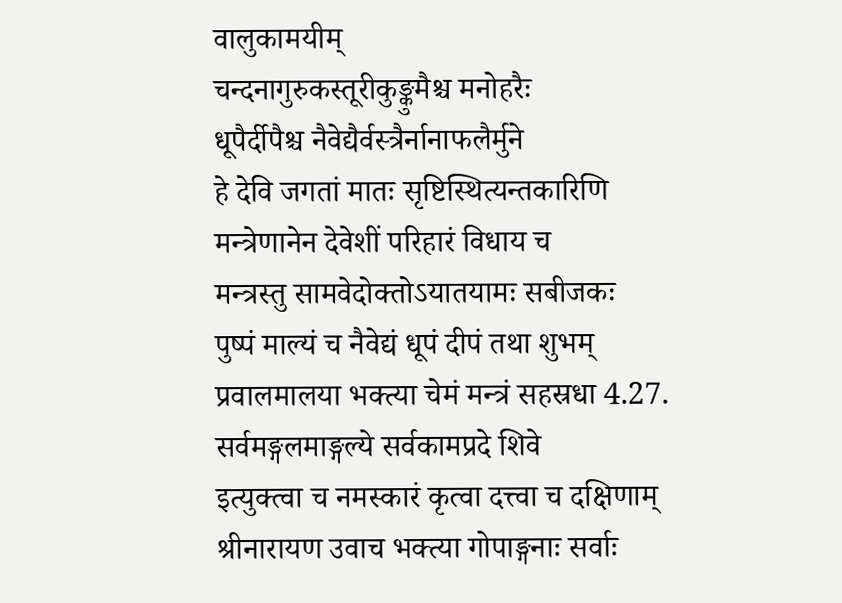वालुकामयीम्
चन्दनागुरुकस्तूरीकुङ्कुमैश्च मनोहरैः
धूपैर्दीपैश्च नैवेद्यैर्वस्त्रैर्नानाफलैर्मुने
हे देवि जगतां मातः सृष्टिस्थित्यन्तकारिणि
मन्त्रेणानेन देवेशीं परिहारं विधाय च
मन्त्रस्तु सामवेदोक्तोऽयातयामः सबीजकः
पुष्पं माल्यं च नैवेद्यं धूपं दीपं तथा शुभम्
प्रवालमालया भक्त्या चेमं मन्त्रं सहस्रधा 4.27.
सर्वमङ्गलमाङ्गल्ये सर्वकामप्रदे शिवे
इत्युक्त्वा च नमस्कारं कृत्वा दत्त्वा च दक्षिणाम्
श्रीनारायण उवाच भक्त्या गोपाङ्गनाः सर्वाः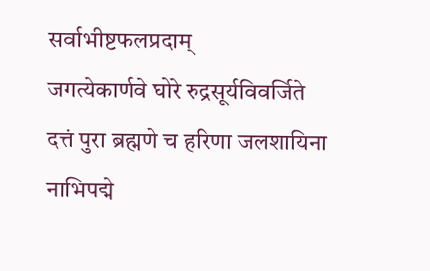सर्वाभीष्टफलप्रदाम्
जगत्येकार्णवे घोरे रुद्रसूर्यविवर्जिते
दत्तं पुरा ब्रह्मणे च हरिणा जलशायिना
नाभिपद्मे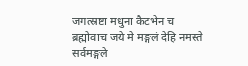जगत्स्रष्टा मधुना कैटभेन च
ब्रह्मोवाच जये मे मङ्गलं देहि नमस्ते सर्वमङ्गले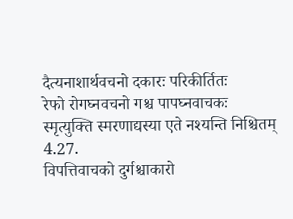दैत्यनाशार्थवचनो दकारः परिकीर्तितः
रेफो रोगघ्नवचनो गश्च पापघ्नवाचकः
स्मृत्युक्ति स्मरणाद्यस्या एते नश्यन्ति निश्चितम् 4.27.
विपत्तिवाचको दुर्गश्चाकारो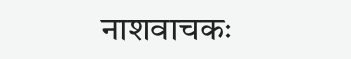नाशवाचकः